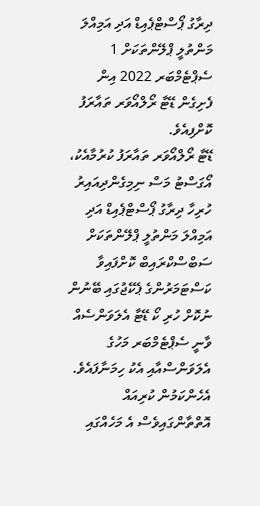ދިރާގު ޕޯސްޓްޕެއިޑް އަދި އަމިއްލަ މަންތުލީ ޕްލޭންތަކަށް 1 ސެޕްޓެމްބަރ 2022 އިން ފެށިގެން ޑޭޓާ ރޯލްއޯވަރ ތައާރަފު ކޮށްފިއެވެ.
ޑޭޓާ ރޯލްއޯވަރ ތައާރަފު ކުރުމާއެކު، އޯގަސްޓު މަސް ނިމިގެންދިއައިރު ހުރިހާ ދިރާގު ޕޯސްޓްޕެއިޑް އަދި އަމިއްލަ މަންތުލީ ޕްލޭންތަކަށް ސަބްސްކްރައިބް ކޮށްފައިވާ ކަސްޓަމަރުންގެ ޕެކޭޖުގައި ބޭނުން ނުކޮށް ހުރި ކޯ ޑޭޓާ އެލަވަންސެއް ވާނީ ސެޕްޓެމްބަރ މަހުގެ އެލަވަންސްއާއި އެކު ހިމަނާފައެވެ.
އެހެންކަމުން ކުރިއައް އޮތްތާންގައިވެސް އެ މަހެއްގައި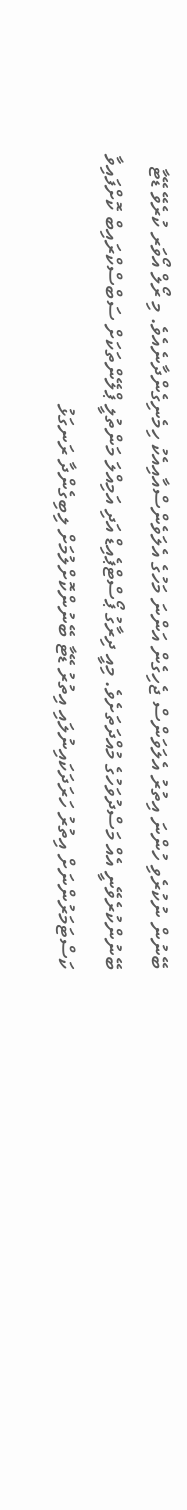ބޭނުން ނުކުރެވި ހުންނަ އިތުރު އެލަވަންސް ޖެހިގެން އަންނަ މަހުގެ އެލަވެންސްއާއިއެކު ހިމެނިގެންދާނެއެވެ. މި ރޯލް އޯވަރ ކުރެވޭ ޑޭޓާ ބޭނުންކުރެވޭނީ އެއް މަސްދުވަހުގެ މުއްދަތަށެވެ. މިއީ ދިރާގު ޕޯސްޓްޕެއިޑް އަދި އަމިއްލަ މަންތުލީ ޕްލޭންތަކަށް ސަބްސްކްރައިބް ކޮށްފައިވާ ކަސްޓަމަރުންނަށް އިތުރު ހަރަދަކައިނުލައި އިތުރު ޑޭޓާ ބޭނުންކޮށްލުމަށް ލިބިގެންދާ ރަނގަޅު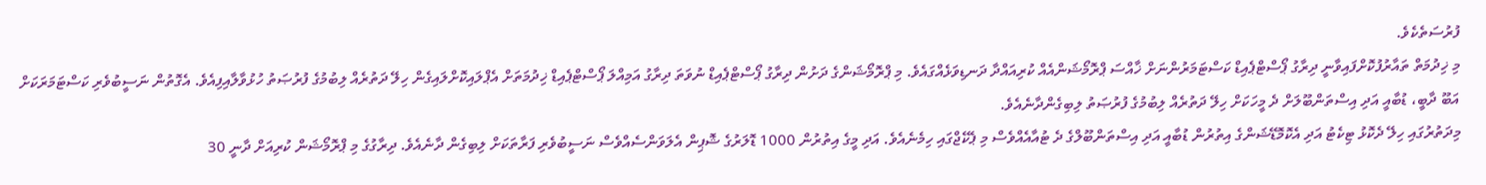ފުރުސަތެކެވެ.
މި ޚިދުމަތް ތައާރުފުކޮށްފައިވާނީ ދިރާގު ޕޯސްޓްޕެއިޑް ކަސްޓަމަރުންނަށް ޚާއްސަ ޕްރޮމޯޝަންއެއް ކުރިއައްދާ ދަނޑިވަޅެއްގައެވެ. މި ޕްރޮމޯޝަންގެ ދަށުން ދިރާގު ޕޯސްޓްޕެއިޑް ނުވަތަ ދިރާގު އަމިއްލަ ޕޯސްޓްޕެއިޑް ޚިދުމަތަށް އެޕްލައިކޮށްލައިގެން ހިލޭ ދަތުރެއް ލިބުމުގެ ފުރުޞަތު ހުޅުވާލާއިފިއެވެ. އެގޮތުން ނަސީބުވެރި ކަސްޓަމަރަކަށް އަބޫ ދާބީ، ޑުބާއީ އަދި އިސްތަންބޫލަށް ދެ މީހަކަށް ހިލޭ ދަތުރެއް ލިބުމުގެ ފުރުޞަތު ލިބިގެންދާނެއެވެ.
މިދަތުރުގައި ހިލޭ ދެކޮޅު ޓިކެޓު އަދި އެކޮމޮޑޭޝަންގެ އިތުރުން ޑުބާއީ އަދި އިސްތަންބޫލްގެ ދެ ޓުއާއެއްވެސް މި ޕެކޭޖްގައި ހިމެނެއެވެ. އަދި މީގެ އިތުރުން 1000 ޑޮލަރުގެ ޝޮޕިން އެލަވަންސެއްވެސް ނަސީބުވެރި ފަރާތަކަށް ލިބިގެން ދާނެއެވެ. ދިރާގުގެ މި ޕްރޮމޯޝަން ކުރިއަށް ދާނީ 30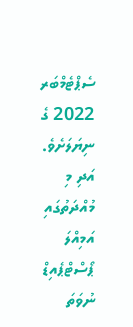ސެޕްޓެމްބަރ 2022 ގެ ނިޔަލަށެވެ. އަދި މި މުއްދަތުގައި އަމިއްލަ ޕޯސްޓްޕެއިޑް ނުވަތަ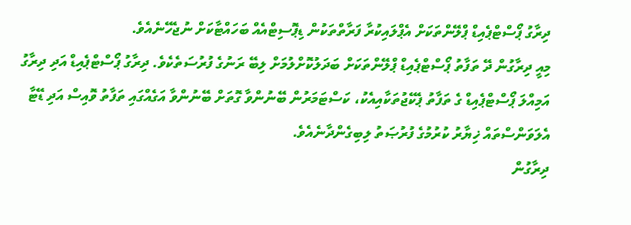ދިރާގު ޕޯސްޓްޕެއިޑް ޕްލޭންތަކަށް އެޕްލައިކުރާ ފަރާތްތަކުން ޑިޕޮސިޓްއެއް ބަހައްޓާކަށް ނުޖެހޭނެއެވެ.
މިއީ ދިރާގުން ދޭ ތަފާތު ޕޯސްޓްޕެއިޑް ޕްލޭންތަކަށް ބަދަލުކޮށްލުމަށް ލިބޭ ރަނުގެ ފުރުސަތެކެވެ. ދިރާގު ޕޯސްޓްޕެއިޑް އަދި ދިރާގު އަމިއްލަ ޕޯސްޓްޕެއިޑް ގެ ތަފާތު ޕެކޭޖުތަކާއިއެކު، ކަސްޓަމަރުން ބޭނުންވާ ގޮތަށް ބޭނުންވާ އަގެއްގައި ތަފާތު ވޮއިސް އަދި ޑޭޓާ އެލަވަންސްތައް ޚިޔާރު ކުރުމުގެ ފުރުޞަތު ލިބިގެންދާނެއެވެ.
ދިރާގުން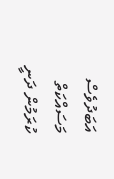އަބަދުވެސް މަސައްކަތް ކުރަމުން ދަނީ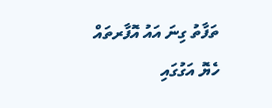ތަފާތު ގިނަ އައު އޮފާރތައް ހެޔޮ އަގުގައި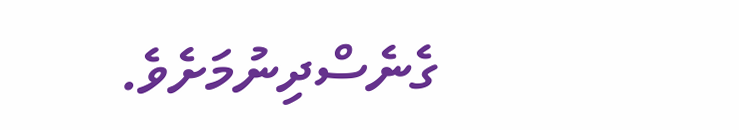ގެނެސްދިނުމަށެވެ.